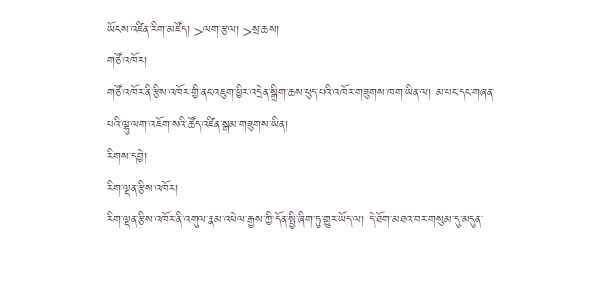ཡོངས་འཛིན་རིག་མཛོད། >ལག་རྩལ། >སྲ་ཆས།
གཙོ་འཁོར།
གཙོ་འཁོར་ནི་རྩིས་འཁོར་གྱི་ནང་འཇུག་ཕྱིར་འདྲེན་སྒྲིག་ཆས་ཕུད་པའི་འཁོར་གཟུགས་ཁག་ཡིན་ལ། མ་པང་དང་གཞན་པའི་ལྷུ་ལག་འཇོག་སའི་ཚོད་འཛིན་སྒམ་གཟུགས་ཡིན།
རིགས་དབྱེ།
རིག་ལྡན་རྩིས་འཁོར།
རིག་ལྡན་རྩིས་འཁོར་ནི་འགུལ་རྣམ་འཕེལ་རྒྱས་ཀྱི་དོན་སྤྱི་ཞིག་ཏུ་གྱུར་ཡོད་ལ། དེ་ཐོག་མཐའ་བར་གསུམ་དུ་མདུན་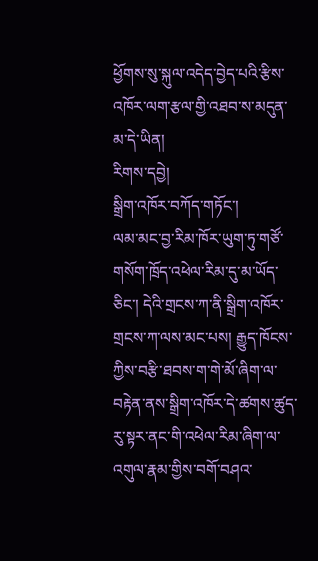ཕྱོགས་སུ་སྐུལ་འདེད་བྱེད་པའི་རྩིས་འཁོར་ལག་རྩལ་གྱི་འཐབ་ས་མདུན་མ་དེ་ཡིན།
རིགས་དབྱེ།
སྒྲིག་འཁོར་བཀོད་གཏོང་།
ལམ་མང་བྱ་རིམ་ཁོར་ཡུག་ཏུ་གཙོ་གསོག་ཁྲོད་འཕེལ་རིམ་དུ་མ་ཡོད་ཅིང་། དེའི་གྲངས་ཀ་ནི་སྒྲིག་འཁོར་གྲངས་ཀ་ལས་མང་པས། རྒྱུད་ཁོངས་ཀྱིས་བརྩི་ཐབས་ག་གེ་མོ་ཞིག་ལ་བརྟེན་ནས་སྒྲིག་འཁོར་དེ་ཚགས་ཚུད་རུ་སྟར་ནང་གི་འཕེལ་རིམ་ཞིག་ལ་འགུལ་རྣམ་གྱིས་བགོ་བཤའ་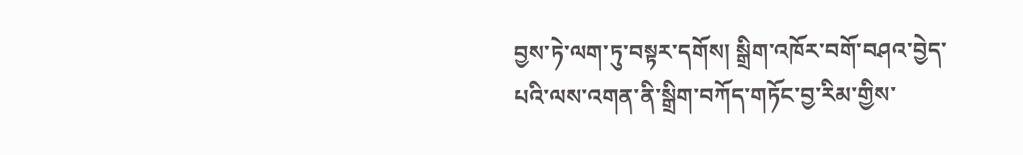བྱས་ཏེ་ལག་ཏུ་བསྟར་དགོས། སྒྲིག་འཁོར་བགོ་བཤའ་བྱེད་པའི་ལས་འགན་ནི་སྒྲིག་བཀོད་གཏོང་བྱ་རིམ་གྱིས་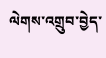ལེགས་འགྲུབ་བྱེད་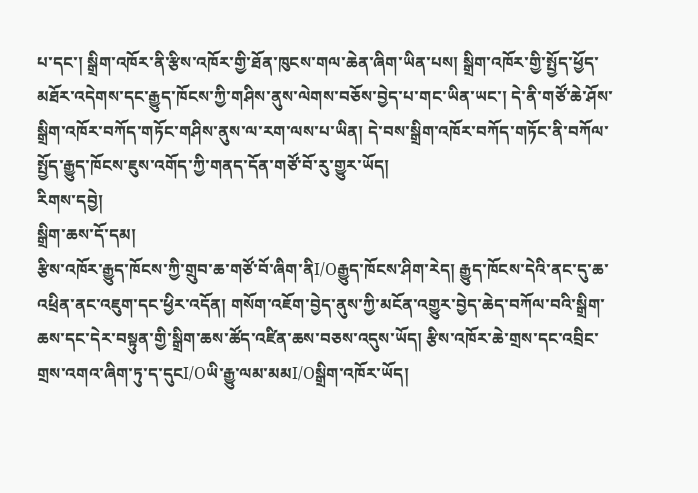པ་དང་། སྒྲིག་འཁོར་ནི་རྩིས་འཁོར་གྱི་ཐོན་ཁུངས་གལ་ཆེན་ཞིག་ཡིན་པས། སྒྲིག་འཁོར་གྱི་སྤྱོད་ཕྱོད་མཐོར་འདེགས་དང་རྒྱུད་ཁོངས་ཀྱི་གཤིས་ནུས་ལེགས་བཅོས་བྱེད་པ་གང་ཡིན་ཡང་། དེ་ནི་གཙོ་ཆེ་ཤོས་སྒྲིག་འཁོར་བཀོད་གཏོང་གཤིས་ནུས་ལ་རག་ལས་པ་ཡིན། དེ་བས་སྒྲིག་འཁོར་བཀོད་གཏོང་ནི་བཀོལ་སྤྱོད་རྒྱུད་ཁོངས་ཇུས་འགོད་ཀྱི་གནད་དོན་གཙོ་བོ་རུ་གྱུར་ཡོད།
རིགས་དབྱེ།
སྒྲིག་ཆས་དོ་དམ།
རྩིས་འཁོར་རྒྱུད་ཁོངས་ཀྱི་གྲུབ་ཆ་གཙོ་བོ་ཞིག་ནིI/Oརྒྱུད་ཁོངས་ཤིག་རེད། རྒྱུད་ཁོངས་དེའི་ནང་དུ་ཆ་འཕྲིན་ནང་འཇུག་དང་ཕྱིར་འདོན། གསོག་འཇོག་བྱེད་ནུས་ཀྱི་མངོན་འགྱུར་བྱེད་ཆེད་བཀོལ་བའི་སྒྲིག་ཆས་དང་དེར་བསྟུན་གྱི་སྒྲིག་ཆས་ཚོད་འཛིན་ཆས་བཅས་འདུས་ཡོད། རྩིས་འཁོར་ཆེ་གྲས་དང་འབྲིང་གྲས་འགའ་ཞིག་ཏུ་ད་དུངI/Oཡི་རྒྱུ་ལམ་མམI/Oསྒྲིག་འཁོར་ཡོད།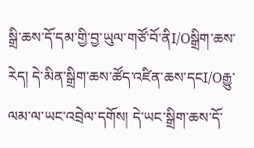སྒྲི་ཆས་དོ་དམ་གྱི་བྱ་ཡུལ་གཙོ་བོ་ནིI/Oསྒྲིག་ཆས་རེད། དེ་མིན་སྒྲིག་ཆས་ཚོད་འཛིན་ཆས་དངI/Oརྒྱུ་ལམ་ལ་ཡང་འབྲེལ་དགོས། དེ་ཡང་སྒྲིག་ཆས་དོ་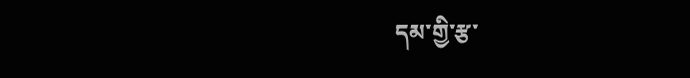དམ་གྱི་རྩ་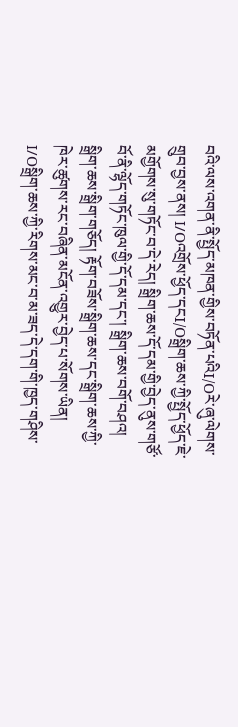བའི་ལས་འགན་ནི་སྤྱོད་མཁན་གྱིས་བཏོན་པའིI/Oརེ་ཞུ་ལེགས་གྲུབ་བྱས་ནས། I/Oའགྲོས་ཕྱོད་དངI/Oསྒྲིག་ཆས་ཀྱི་སྤྱོད་ཕྱོད་ཇེ་མགྱོགས་སུ་གཏོང་བ་དེ་རེད། སྒྲིག་ཆས་དོ་དམ་གྱི་བྱེད་ནུས་གཙོ་བོ་ནི་ལྷོད་གཏོང་ཁུལ་གྱི་དོ་དམ་དང་། སྒྲིག་ཆས་བགོ་བཤའ། སྒྲིག་ཆས་སྒྲིག་གཅོད། རྟོག་བཟོས་སྒྲིག་ཆས་དང་སྒྲིག་ཆས་ཀྱི་ཁེར་ཚུགས་རང་བཞིན་མངོན་འགྱུར་བྱེད་པ་སོགས་ཡིན། I/Oསྒྲིག་ཆས་ཀྱི་རིགས་མང་བ་མ་ཟད་དེ་དག་གི་ཁྱད་གཤིས་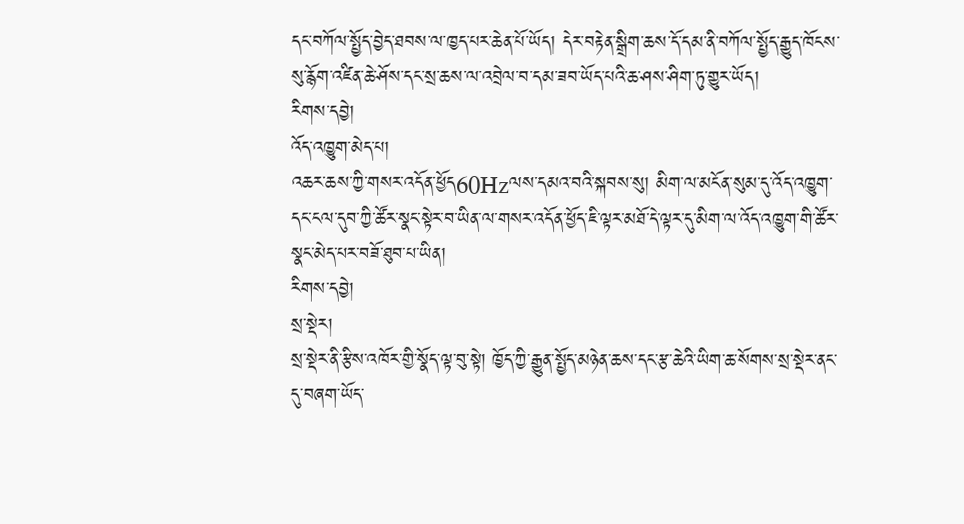དང་བཀོལ་སྤྱོད་བྱེད་ཐབས་ལ་ཁྱད་པར་ཆེན་པོ་ཡོད། དེར་བརྟེན་སྒྲིག་ཆས་དོ་དམ་ནི་བཀོལ་སྤྱོད་རྒྱུད་ཁོངས་སུ་རྙོག་འཛིན་ཆེ་ཤོས་དང་སྲ་ཆས་ལ་འབྲེལ་བ་དམ་ཟབ་ཡོད་པའི་ཆ་ཤས་ཤིག་ཏུ་གྱུར་ཡོད།
རིགས་དབྱེ།
འོད་འཁྱུག་མེད་པ།
འཆར་ཆས་ཀྱི་གསར་འདོན་ཕྱོད60Hzལས་དམའ་བའི་སྐབས་སུ། མིག་ལ་མངོན་སུམ་དུ་འོད་འཁྱུག་དང་ངལ་དུབ་ཀྱི་ཚོར་སྣང་སྟེར་བ་ཡིན་ལ་གསར་འདོན་ཕྱོད་ཇི་ལྟར་མཐོ་དེ་ལྟར་དུ་མིག་ལ་འོད་འཁྱུག་གི་ཚོར་སྣང་མེད་པར་བཟོ་ཐུབ་པ་ཡིན།
རིགས་དབྱེ།
སྲ་སྡེར།
སྲ་སྡེར་ནི་རྩིས་འཁོར་གྱི་སྣོད་ལྟ་བུ་སྟེ། ཁྱོད་ཀྱི་རྒྱུན་སྤྱོད་མཉེན་ཆས་དང་རྩ་ཆེའི་ཡིག་ཆ་སོགས་སྲ་སྡེར་ནང་དུ་བཞག་ཡོད་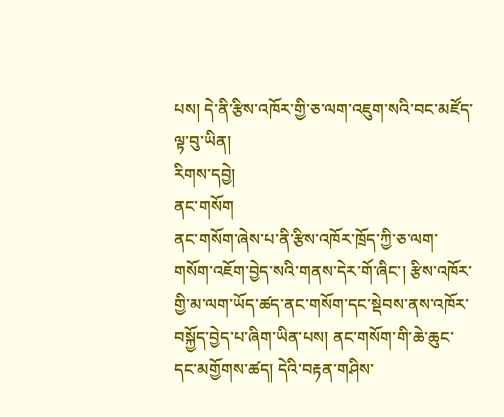པས། དེ་ནི་རྩིས་འཁོར་གྱི་ཅ་ལག་འཇུག་སའི་བང་མཛོད་ལྟ་བུ་ཡིན།
རིགས་དབྱེ།
ནང་གསོག
ནང་གསོག་ཞེས་པ་ནི་རྩིས་འཁོར་ཁྲོད་ཀྱི་ཅ་ལག་གསོག་འཇོག་བྱེད་སའི་གནས་དེར་གོ་ཞིང་། རྩིས་འཁོར་གྱི་མ་ལག་ཡོད་ཚད་ནང་གསོག་དང་སྡེབས་ནས་འཁོར་བསྐྱོད་བྱེད་པ་ཞིག་ཡིན་པས། ནང་གསོག་གི་ཆེ་ཆུང་དང་མགྱོགས་ཚད། དེའི་བརྟན་གཤིས་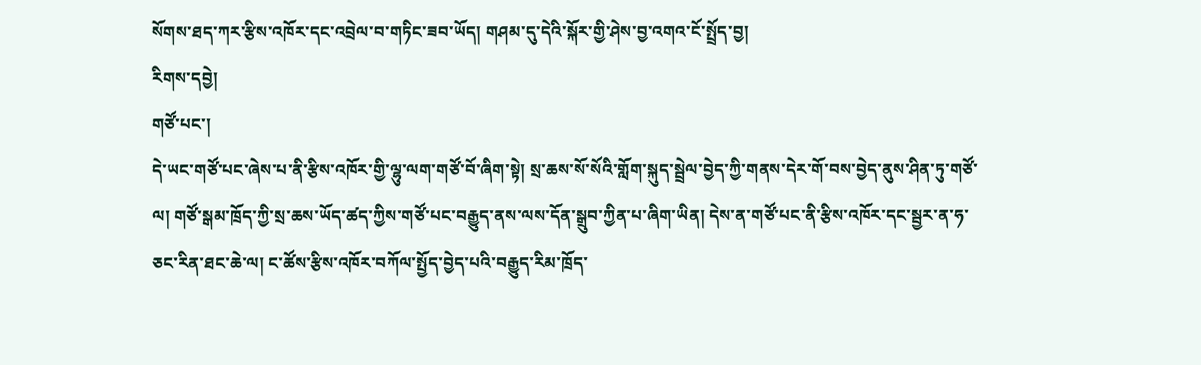སོགས་ཐད་ཀར་རྩིས་འཁོར་དང་འབྲེལ་བ་གཏིང་ཟབ་ཡོད། གཤམ་དུ་དེའི་སྐོར་གྱི་ཤེས་བྱ་འགའ་ངོ་སྤྲོད་བྱ།
རིགས་དབྱེ།
གཙོ་པང་།
དེ་ཡང་གཙོ་པང་ཞེས་པ་ནི་རྩིས་འཁོར་གྱི་ལྷུ་ལག་གཙོ་བོ་ཞིག་སྟེ། སྲ་ཆས་སོ་སོའི་གློག་སྐུད་སྦྲེལ་བྱེད་ཀྱི་གནས་དེར་གོ་བས་བྱེད་ནུས་ཤིན་ཏུ་གཙོ་ལ། གཙོ་སྒམ་ཁྲོད་ཀྱི་སྲ་ཆས་ཡོད་ཚད་ཀྱིས་གཙོ་པང་བརྒྱུད་ནས་ལས་དོན་སྒྲུབ་ཀྱིན་པ་ཞིག་ཡིན། དེས་ན་གཙོ་པང་ནི་རྩིས་འཁོར་དང་སྦྱར་ན་ཧ་ཅང་རིན་ཐང་ཆེ་ལ། ང་ཚོས་རྩིས་འཁོར་བཀོལ་སྤྱོད་བྱེད་པའི་བརྒྱུད་རིམ་ཁྲོད་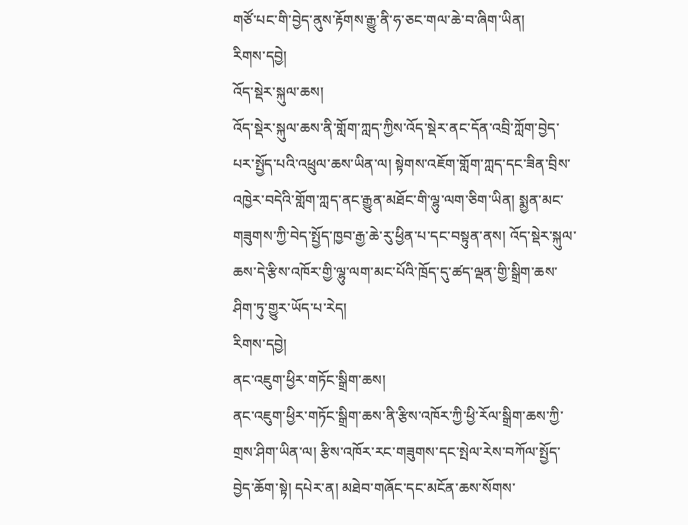གཙོ་པང་གི་བྱེད་ནུས་རྟོགས་རྒྱུ་ནི་ཧ་ཅང་གལ་ཆེ་བ་ཞིག་ཡིན།
རིགས་དབྱེ།
འོད་སྡེར་སྐུལ་ཆས།
འོད་སྡེར་སྐུལ་ཆས་ནི་གློག་ཀླད་ཀྱིས་འོད་སྡེར་ནང་དོན་འབྲི་ཀློག་བྱེད་པར་སྤྱོད་པའི་འཕྲུལ་ཆས་ཡིན་ལ། སྟེགས་འཇོག་གློག་ཀླད་དང་ཟིན་བྲིས་འཁྱེར་བདེའི་གློག་ཀླད་ནང་རྒྱུན་མཐོང་གི་ལྷུ་ལག་ཅིག་ཡིན། སྨྱན་མང་གཟུགས་ཀྱི་བེད་སྤྱོད་ཁྱབ་རྒྱ་ཆེ་རུ་ཕྱིན་པ་དང་བསྟུན་ནས། འོད་སྡེར་སྐུལ་ཆས་དེ་རྩིས་འཁོར་གྱི་ལྷུ་ལག་མང་པོའི་ཁྲོད་དུ་ཚད་ལྡན་གྱི་སྒྲིག་ཆས་ཤིག་ཏུ་གྱུར་ཡོད་པ་རེད།
རིགས་དབྱེ།
ནང་འཇུག་ཕྱིར་གཏོང་སྒྲིག་ཆས།
ནང་འཇུག་ཕྱིར་གཏོང་སྒྲིག་ཆས་ནི་རྩིས་འཁོར་ཀྱི་ཕྱི་རོལ་སྒྲིག་ཆས་ཀྱི་གྲས་ཤིག་ཡིན་ལ། རྩིས་འཁོར་རང་གཟུགས་དང་སྤེལ་རེས་བཀོལ་སྤྱོད་བྱེད་ཆོག་སྟེ། དཔེར་ན། མཐེབ་གཞོང་དང་མངོན་ཆས་སོགས་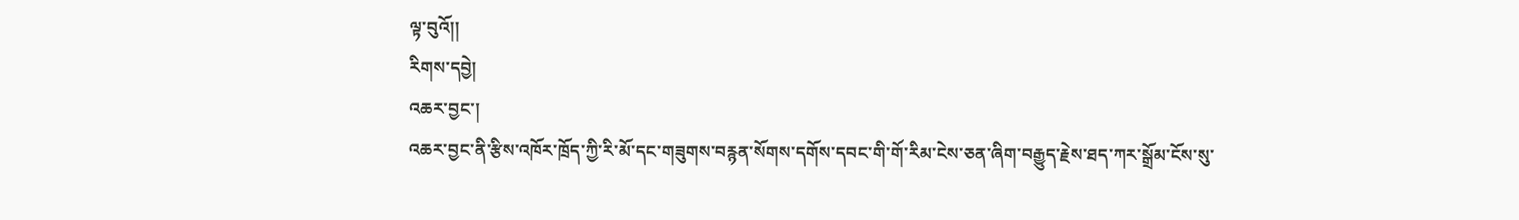ལྟ་བུའོ།།
རིགས་དབྱེ།
འཆར་བྱང་།
འཆར་བྱང་ནི་རྩིས་འཁོར་ཁྲོད་ཀྱི་རི་མོ་དང་གཟུགས་བརྙན་སོགས་དགོས་དབང་གི་གོ་རིམ་ངེས་ཅན་ཞིག་བརྒྱུད་རྗེས་ཐད་ཀར་སྒྲོམ་ངོས་སུ་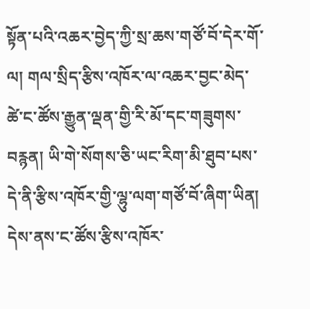སྟོན་པའི་འཆར་བྱེད་ཀྱི་སྲ་ཆས་གཙོ་བོ་དེར་གོ་ལ། གལ་སྲིད་རྩིས་འཁོར་ལ་འཆར་བྱང་མེད་ཚེ་ང་ཚོས་རྒྱུན་ལྡན་གྱི་རི་མོ་དང་གཟུགས་བརྙན། ཡི་གེ་སོགས་ཅི་ཡང་རིག་མི་ཐུབ་པས་དེ་ནི་རྩིས་འཁོར་གྱི་ལྷུ་ལག་གཙོ་བོ་ཞིག་ཡིན། དེས་ནས་ང་ཚོས་རྩིས་འཁོར་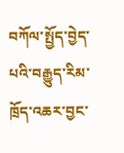བཀོལ་སྤྱོད་བྱེད་པའི་བརྒྱུད་རིམ་ཁྲོད་འཆར་བྱང་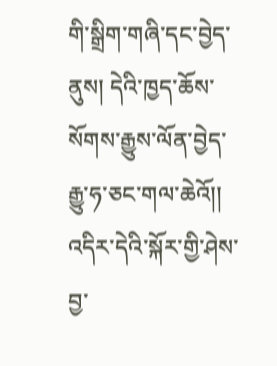གི་སྒྲིག་གཞི་དང་བྱེད་ནུས། དེའི་ཁྱད་ཆོས་སོགས་རྒྱུས་ལོན་བྱེད་རྒྱུ་ཧ་ཅང་གལ་ཆེའོ།། འདིར་དེའི་སྐོར་གྱི་ཤེས་བྱ་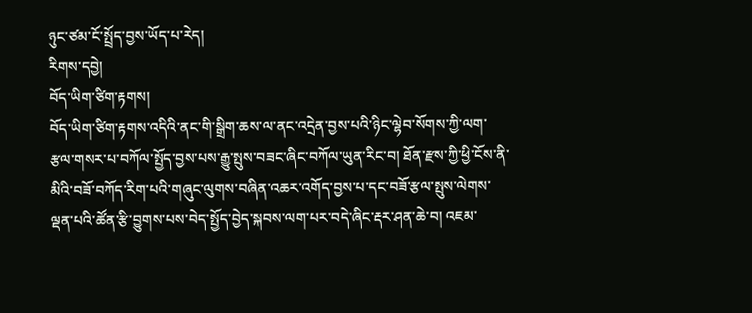ཉུང་ཙམ་ངོ་སྤྲོད་བྱས་ཡོད་པ་རེད།
རིགས་དབྱེ།
བོད་ཡིག་ཙིག་རྟགས།
བོད་ཡིག་ཙིག་རྟགས་འདིའི་ནང་གི་སྒྲིག་ཆས་ལ་ནང་འདྲེན་བྱས་པའི་ཉིང་ལྷེབ་སོགས་ཀྱི་ལག་རྩལ་གསར་པ་བཀོལ་སྤྱོད་བྱས་པས་རྒྱུ་སྤུས་བཟང་ཞིང་བཀོལ་ཡུན་རིང་བ། ཐོན་རྫས་ཀྱི་ཕྱི་ངོས་ནི་མིའི་བཟོ་བཀོད་རིག་པའི་གཞུང་ལུགས་བཞིན་འཆར་འགོད་བྱས་པ་དང་བཟོ་རྩལ་སྤུས་ལེགས་ལྡན་པའི་ཚོན་རྩི་བྱུགས་པས་བེད་སྤྱོད་བྱེད་སྐབས་ལག་པར་བདེ་ཞིང་རྡར་ཤན་ཆེ་བ། འཇམ་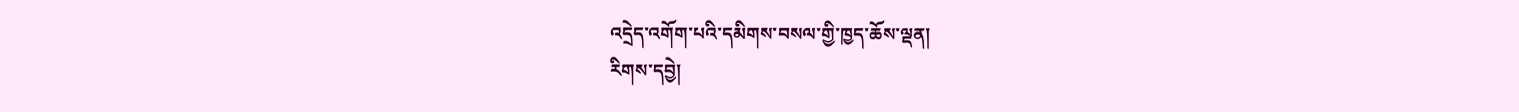འདྲེད་འགོག་པའི་དམིགས་བསལ་གྱི་ཁྱད་ཆོས་ལྡན།
རིགས་དབྱེ།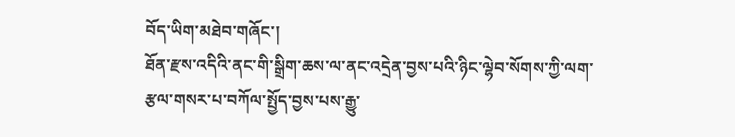བོད་ཡིག་མཐེབ་གཞོང་།
ཐོན་རྫས་འདིའི་ནང་གི་སྒྲིག་ཆས་ལ་ནང་འདྲེན་བྱས་པའི་ཉིང་ལྷེབ་སོགས་ཀྱི་ལག་རྩལ་གསར་པ་བཀོལ་སྤྱོད་བྱས་པས་རྒྱུ་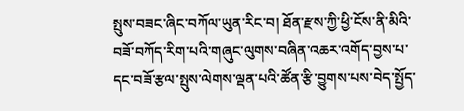སྤུས་བཟང་ཞིང་བཀོལ་ཡུན་རིང་བ། ཐོན་རྫས་ཀྱི་ཕྱི་ངོས་ནི་མིའི་བཟོ་བཀོད་རིག་པའི་གཞུང་ལུགས་བཞིན་འཆར་འགོད་བྱས་པ་དང་བཟོ་རྩལ་སྤུས་ལེགས་ལྡན་པའི་ཚོན་རྩི་བྱུགས་པས་བེད་སྤྱོད་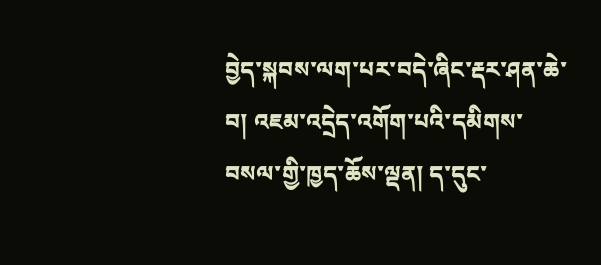བྱེད་སྐབས་ལག་པར་བདེ་ཞིང་རྡར་ཤན་ཆེ་བ། འཇམ་འདྲེད་འགོག་པའི་དམིགས་བསལ་གྱི་ཁྱད་ཆོས་ལྡན། ད་དུང་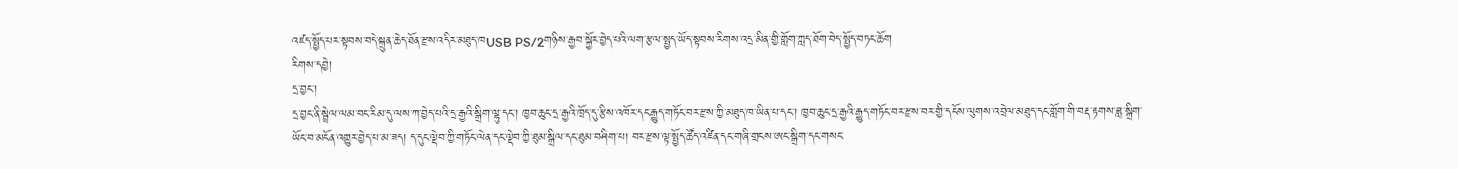འཛད་སྤྱོད་པར་སྟབས་བདེ་སྐྲུན་ཆེད་ཐོན་རྫས་འདིར་མཐུད་ཁUSB PS/2གཉིས་རྒྱབ་སྐྱོར་བྱེད་པའི་ལག་རྩལ་སྤྱད་ཡོད་སྟབས་རིགས་འདྲ་མིན་གྱི་གློག་ཀླད་ཐོག་བེད་སྤྱོད་བཏང་ཆོག
རིགས་དབྱེ།
དྲ་བྱང་།
དྲ་བྱང་ནི་སྦྲེལ་ལམ་བང་རིམ་དུ་ལས་ཀ་བྱེད་པའི་དྲ་རྒྱའི་སྒྲིག་ལྷུ་དང་། ཁྱབ་ཆུང་དྲ་རྒྱའི་ཁྲོད་དུ་རྩིས་འཁོར་དང་རྒྱུད་གཏོང་བར་རྫས་ཀྱི་མཐུད་ཁ་ཡིན་པ་དང་། ཁྱབ་ཆུང་དྲ་རྒྱའི་རྒྱུད་གཏོང་བར་རྫས་བར་གྱི་དངོས་ལུགས་འབྲེལ་མཐུད་དང་གློག་གི་བརྡ་རྟགས་ཟླ་སྒྲིག་ཡོང་བ་མངོན་འགྱུར་བྱེད་པ་མ་ཟད། ད་དུང་ལྡེབ་ཀྱི་གཏོང་ལེན་དང་ལྡེབ་ཀྱི་ཐུམ་སྒྲིལ་དང་ཐུམ་བཤིག་པ། བར་རྫས་ལྟ་སྤྱོད་ཚོད་འཛིན་དང་གཞི་གྲངས་ཨང་སྒྲིག་དང་གསང་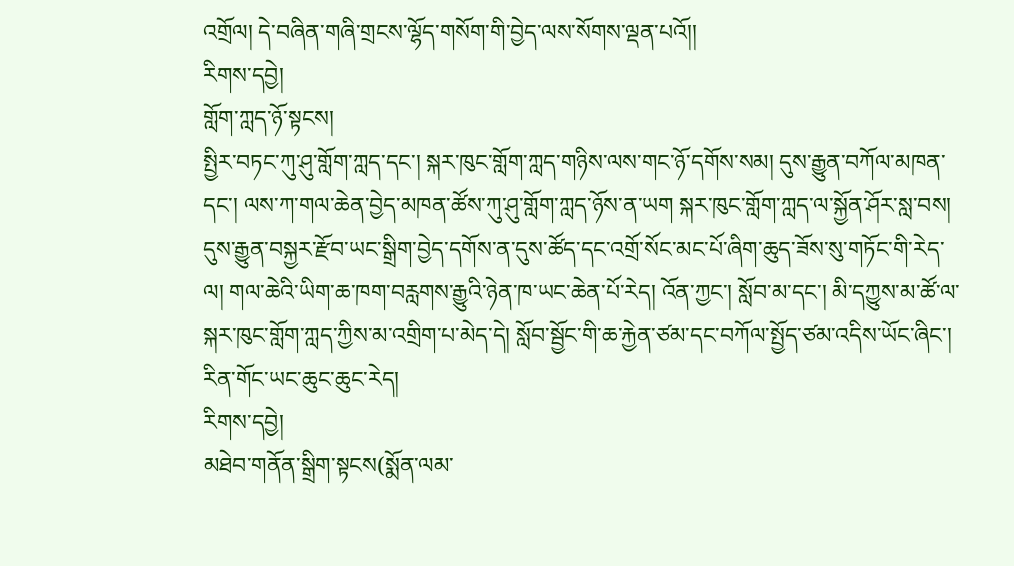འགྲོལ། དེ་བཞིན་གཞི་གྲངས་ལྷོད་གསོག་གི་བྱེད་ལས་སོགས་ལྡན་པའོ།།
རིགས་དབྱེ།
གློག་ཀླད་ཉོ་སྟངས།
སྤྱིར་བཏང་ཀུ་ཤུ་གློག་ཀླད་དང་། སྐར་ཁུང་གློག་ཀླད་གཉིས་ལས་གང་ཉོ་དགོས་སམ། དུས་རྒྱུན་བཀོལ་མཁན་དང་། ལས་ཀ་གལ་ཆེན་བྱེད་མཁན་ཚོས་ཀུ་ཤུ་གློག་ཀླད་ཉོས་ན་ཡག སྐར་ཁུང་གློག་ཀླད་ལ་སྐྱོན་ཤོར་སླ་བས། དུས་རྒྱུན་བསྐྱར་རྫོབ་ཡང་སྒྲིག་བྱེད་དགོས་ན་དུས་ཚོད་དང་འགྲོ་སོང་མང་པོ་ཞིག་ཆུད་ཟོས་སུ་གཏོང་གི་རེད་ལ། གལ་ཆེའི་ཡིག་ཆ་ཁག་བརླགས་རྒྱུའི་ཉེན་ཁ་ཡང་ཆེན་པོ་རེད། འོན་ཀྱང་། སློབ་མ་དང་། མི་དཀྱུས་མ་ཚོ་ལ་སྐར་ཁུང་གློག་ཀླད་ཀྱིས་མ་འགྲིག་པ་མེད་དེ། སློབ་སྦྱོང་གི་ཆ་རྐྱེན་ཙམ་དང་བཀོལ་སྤྱོད་ཙམ་འདིས་ཡོང་ཞིང་། རིན་གོང་ཡང་ཆུང་ཆུང་རེད།
རིགས་དབྱེ།
མཐེབ་གནོན་སྒྲིག་སྟངས(སྨོན་ལམ་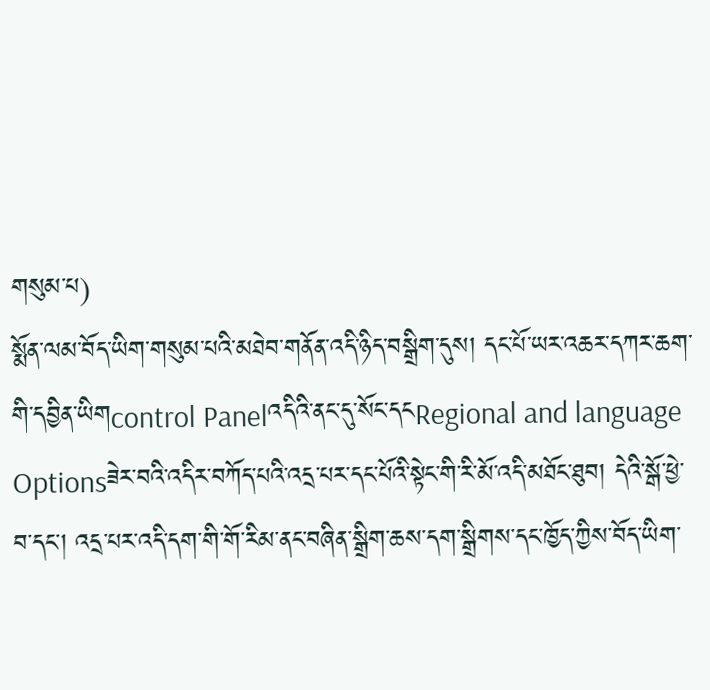གསུམ་པ)
སྨོན་ལམ་བོད་ཡིག་གསུམ་པའི་མཐེབ་གནོན་འདི་ཉིད་བསྒྲིག་དུས། དང་པོ་ཡར་འཆར་དཀར་ཆག་གི་དབྱིན་ཡིགcontrol Panelའདིའི་ནང་དུ་སོང་དངRegional and language Optionsཟེར་བའི་འདིར་བཀོད་པའི་འདྲ་པར་དང་པོའི་སྟེང་གི་རི་མོ་འདི་མཐོང་ཐུབ། དེའི་སྒོ་ཕྱེ་བ་དང་། འདྲ་པར་འདི་དག་གི་གོ་རིམ་ནང་བཞིན་སྒྲིག་ཆས་དག་སྒྲིགས་དང་ཁྱོད་ཀྱིས་བོད་ཡིག་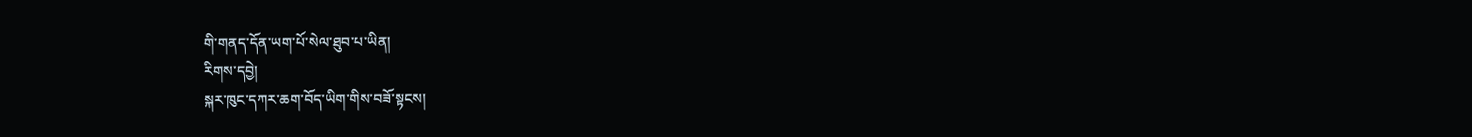གི་གནད་དོན་ཡག་པོ་སེལ་ཐུབ་པ་ཡིན།
རིགས་དབྱེ།
སྐར་ཁུང་དཀར་ཆག་བོད་ཡིག་གིས་བཟོ་སྟངས།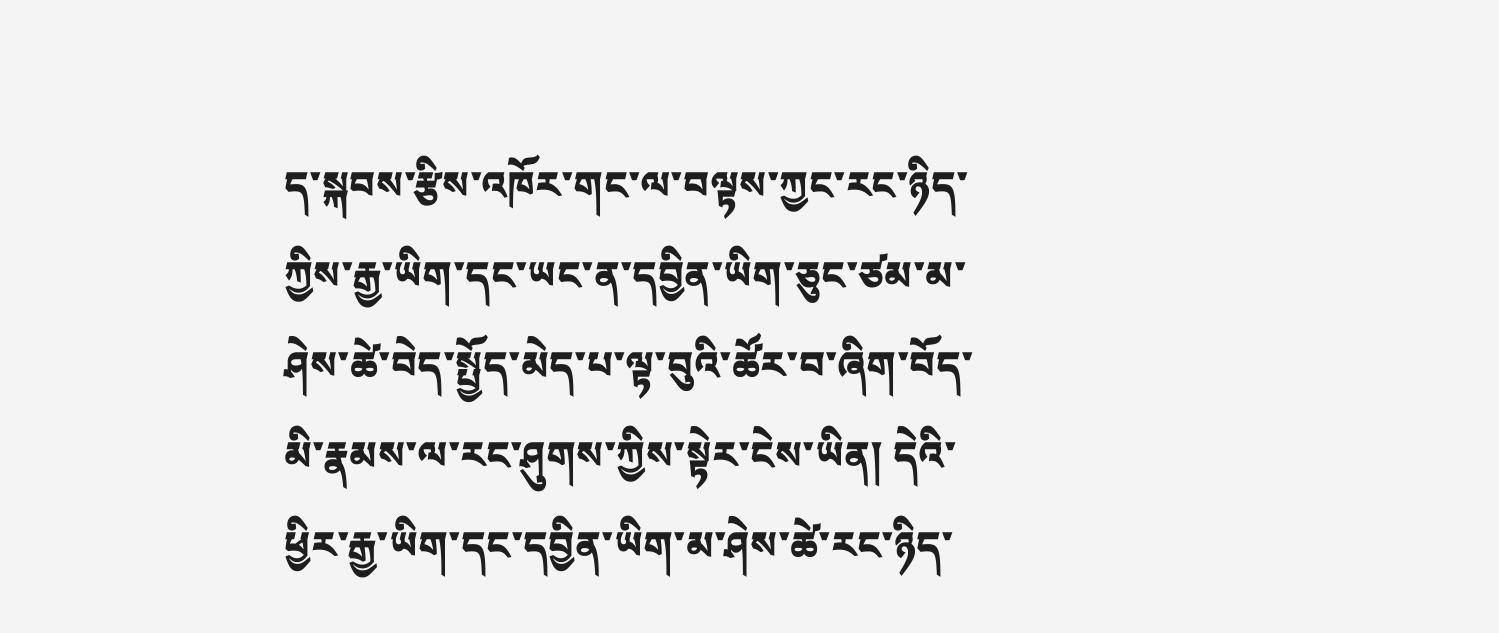ད་སྐབས་རྩིས་འཁོར་གང་ལ་བལྟས་ཀྱང་རང་ཉིད་ཀྱིས་རྒྱ་ཡིག་དང་ཡང་ན་དབྱིན་ཡིག་ཅུང་ཙམ་མ་ཤེས་ཚེ་བེད་སྤྱོད་མེད་པ་ལྟ་བུའི་ཚོར་བ་ཞིག་བོད་མི་རྣམས་ལ་རང་ཤུགས་ཀྱིས་སྟེར་ངེས་ཡིན། དེའི་ཕྱིར་རྒྱ་ཡིག་དང་དབྱིན་ཡིག་མ་ཤེས་ཚེ་རང་ཉིད་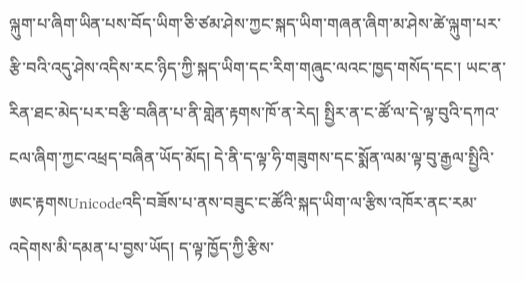ལྐུག་པ་ཞིག་ཡིན་པས་བོད་ཡིག་ཅི་ཙམ་ཤེས་ཀྱང་སྐད་ཡིག་གཞན་ཞིག་མ་ཤེས་ཚེ་ལྐུག་པར་རྩི་བའི་འདུ་ཤེས་འདིས་རང་ཉིད་ཀྱི་སྐད་ཡིག་དང་རིག་གཞུང་ལའང་ཁྱད་གསོད་དང་། ཡང་ན་རིན་ཐང་མེད་པར་བརྩི་བཞིན་པ་ནི་གླེན་རྟགས་ཁོ་ན་རེད། སྤྱིར་ན་ང་ཚོ་ལ་དེ་ལྟ་བུའི་དཀའ་ངལ་ཞིག་ཀྱང་འཕྲད་བཞིན་ཡོད་མོད། དེ་ནི་ད་ལྟ་ཧི་གཟུགས་དང་སྨོན་ལམ་ལྟ་བུ་རྒྱལ་སྤྱིའི་ཨང་རྟགསUnicodeའདི་བཟོས་པ་ནས་བཟུང་ང་ཚོའི་སྐད་ཡིག་ལ་རྩིས་འཁོར་ནང་རམ་འདེགས་མི་དམན་པ་བྱས་ཡོད། ད་ལྟ་ཁྱོད་ཀྱི་རྩིས་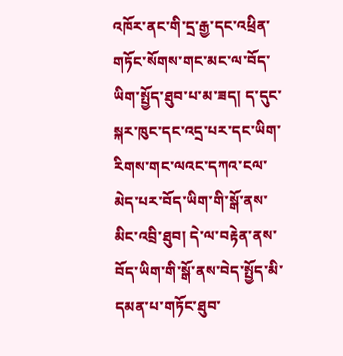འཁོར་ནང་གི་དྲ་རྒྱ་དང་འཕྲིན་གཏོང་སོགས་གང་མང་ལ་བོད་ཡིག་སྤྱོད་ཐུབ་པ་མ་ཟད། ད་དུང་སྐར་ཁུང་དང་འདྲ་པར་དང་ཡིག་རིགས་གང་ལའང་དཀའ་ངལ་མེད་པར་བོད་ཡིག་གི་སྒོ་ནས་མིང་འབྲི་ཐུབ། དེ་ལ་བརྟེན་ནས་བོད་ཡིག་གི་སྒོ་ནས་བེད་སྤྱོད་མི་དམན་པ་གཏོང་ཐུབ་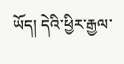ཡོད། དེའི་ཕྱིར་རྒྱལ་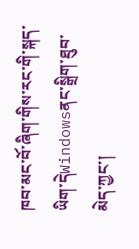ཁབ་མང་བོ་ཞིག་གིས་རང་གི་སྐད་ཡིག་དེWindowsནང་སྒྲིག་ཐུབ་མེད་ཀྱང་།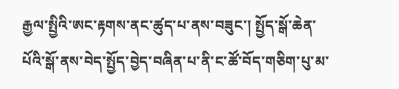རྒྱལ་སྤྱིའི་ཨང་རྟགས་ནང་ཚུད་པ་ནས་བཟུང་། སྤྱོད་སྒོ་ཆེན་པོའི་སྒོ་ནས་བེད་སྤྱོད་བྱེད་བཞིན་པ་ནི་ང་ཚོ་བོད་གཅིག་པུ་མ་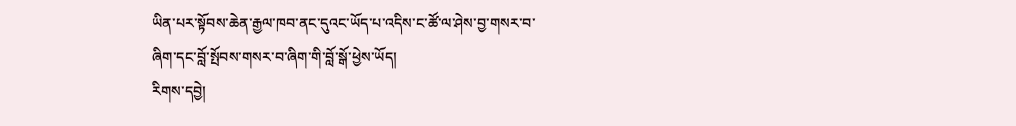ཡིན་པར་སྟོབས་ཆེན་རྒྱལ་ཁབ་ནང་དུའང་ཡོད་པ་འདིས་ང་ཚོ་ལ་ཤེས་བྱ་གསར་བ་ཞིག་དང་བློ་སྤོབས་གསར་བ་ཞིག་གི་བློ་སྒོ་ཕྱེས་ཡོད།
རིགས་དབྱེ།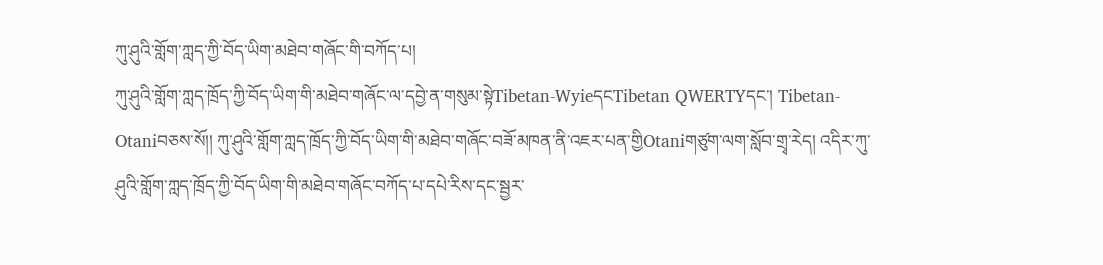ཀུ་ཤུའི་གློག་ཀླད་ཀྱི་བོད་ཡིག་མཐེབ་གཞོང་གི་བཀོད་པ།
ཀུ་ཤུའི་གློག་ཀླད་ཁྲོད་ཀྱི་བོད་ཡིག་གི་མཐེབ་གཞོང་ལ་དབྱེ་ན་གསུམ་སྟེTibetan-WyieདངTibetan QWERTYདང་། Tibetan-Otaniབཅས་སོ།། ཀུ་ཤུའི་གློག་ཀླད་ཁྲོད་ཀྱི་བོད་ཡིག་གི་མཐེབ་གཞོང་བཟོ་མཁན་ནི་འཇར་པན་གྱིOtaniགཙུག་ལག་སློབ་གྲྭ་རེད། འདིར་ཀུ་ཤུའི་གློག་ཀླད་ཁྲོད་ཀྱི་བོད་ཡིག་གི་མཐེབ་གཞོང་བཀོད་པ་དཔེ་རིས་དང་སྦྱར་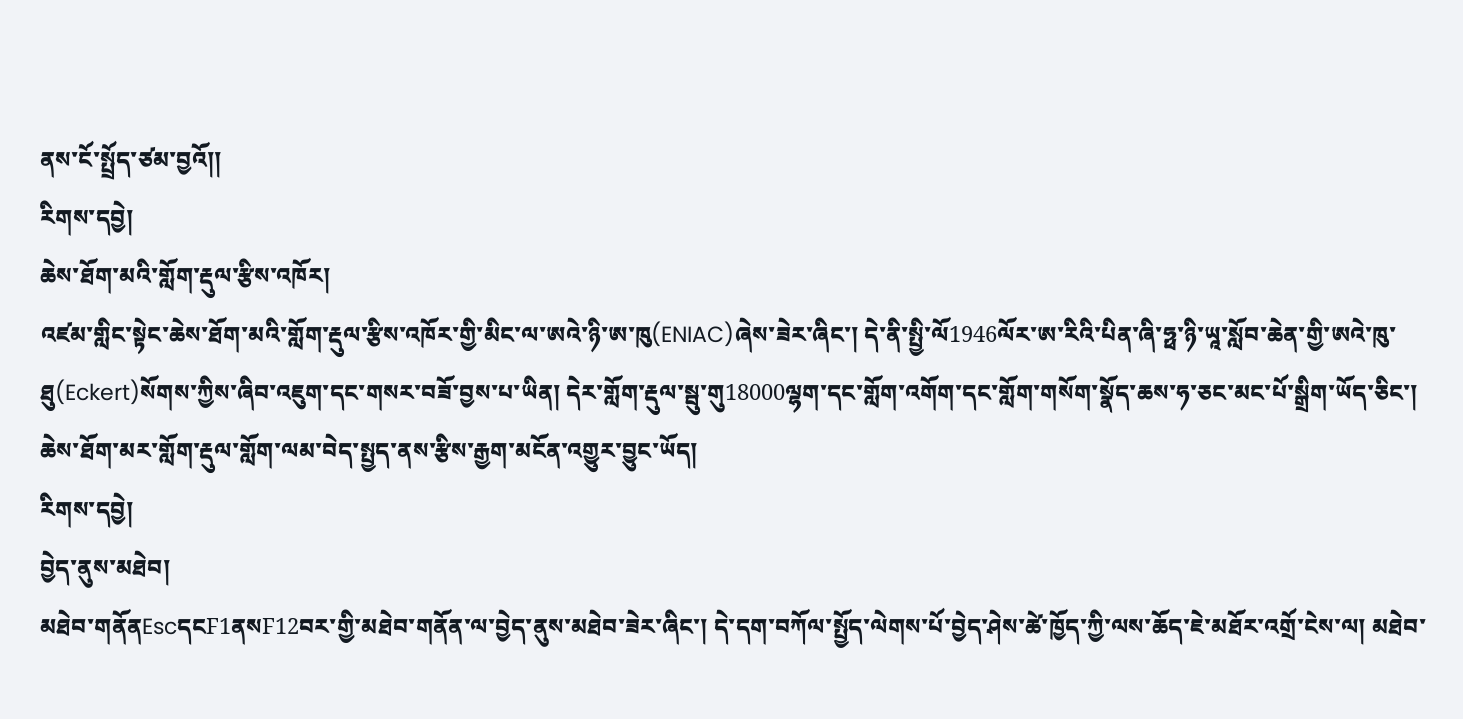ནས་ངོ་སྤྲོད་ཙམ་བྱའོ།།
རིགས་དབྱེ།
ཆེས་ཐོག་མའི་གློག་རྡུལ་རྩིས་འཁོར།
འཛམ་གླིང་སྟེང་ཆེས་ཐོག་མའི་གློག་རྡུལ་རྩིས་འཁོར་གྱི་མིང་ལ་ཨའེ་ཉི་ཨ་ཁུ(ENIAC)ཞེས་ཟེར་ཞིང་། དེ་ནི་སྤྱི་ལོ1946ལོར་ཨ་རིའི་པིན་ཞི་ཧྥ་ཉི་ཡཱ་སློབ་ཆེན་གྱི་ཨའེ་ཁུ་ཐུ(Eckert)སོགས་ཀྱིས་ཞིབ་འཇུག་དང་གསར་བཟོ་བྱས་པ་ཡིན། དེར་གློག་རྡུལ་སྦུ་གུ18000ལྷག་དང་གློག་འགོག་དང་གློག་གསོག་སྣོད་ཆས་ཧ་ཅང་མང་པོ་སྒྲིག་ཡོད་ཅིང་། ཆེས་ཐོག་མར་གློག་རྡུལ་གློག་ལམ་བེད་སྤྱད་ནས་རྩིས་རྒྱག་མངོན་འགྱུར་བྱུང་ཡོད།
རིགས་དབྱེ།
བྱེད་ནུས་མཐེབ།
མཐེབ་གནོནEscདངF1ནསF12བར་གྱི་མཐེབ་གནོན་ལ་བྱེད་ནུས་མཐེབ་ཟེར་ཞིང་། དེ་དག་བཀོལ་སྤྱོད་ལེགས་པོ་བྱེད་ཤེས་ཚེ་ཁྱོད་ཀྱི་ལས་ཆོད་ཇེ་མཐོར་འགྲོ་ངེས་ལ། མཐེབ་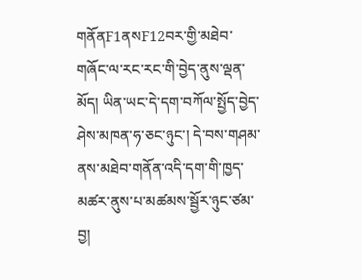གནོནF1ནསF12བར་གྱི་མཐེབ་གཞོང་ལ་རང་རང་གི་བྱེད་ནུས་ལྡན་མོད། ཡིན་ཡང་དེ་དག་བཀོལ་སྤྱོད་བྱེད་ཤེས་མཁན་ཧ་ཅང་ཉུང་། དེ་བས་གཤམ་ནས་མཐེབ་གནོན་འདི་དག་གི་ཁྱད་མཚར་ནུས་པ་མཚམས་སྦྱོར་ཉུང་ཙམ་བྱ།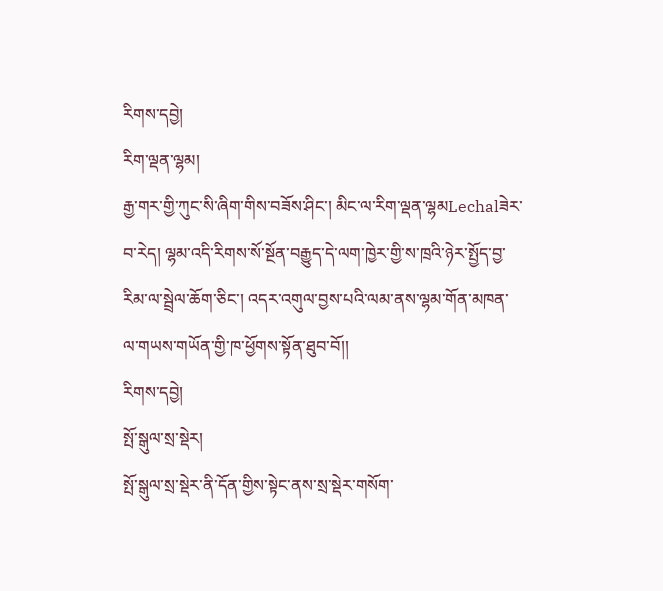རིགས་དབྱེ།
རིག་ལྡན་ལྷམ།
རྒྱ་གར་གྱི་ཀུང་སི་ཞིག་གིས་བཟོས་ཤིང་། མིང་ལ་རིག་ལྡན་ལྷམLechalཟེར་བ་རེད། ལྷམ་འདི་རིགས་སོ་སྔོན་བརྒྱུད་དེ་ལག་ཁྱེར་གྱི་ས་ཁྲའི་ཉེར་སྤྱོད་བྱ་རིམ་ལ་སྦྲེལ་ཆོག་ཅིང་། འདར་འགུལ་བྱས་པའི་ལམ་ནས་ལྷམ་གོན་མཁན་ལ་གཡས་གཡོན་གྱི་ཁ་ཕྱོགས་སྟོན་ཐུབ་བོ།།
རིགས་དབྱེ།
སྤོ་སྒུལ་སྲ་སྡེར།
སྤོ་སྒུལ་སྲ་སྡེར་ནི་དོན་གྱིས་སྟེང་ནས་སྲ་སྡེར་གསོག་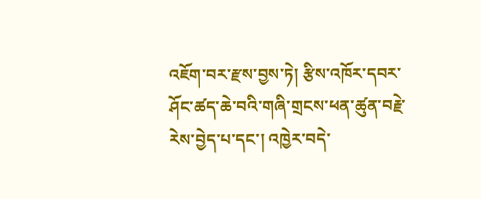འཇོག་བར་རྫས་བྱས་ཏེ། རྩིས་འཁོར་དབར་ཤོང་ཚད་ཆེ་བའི་གཞི་གྲངས་ཕན་ཚུན་བརྗེ་རེས་བྱེད་པ་དང་། འཁྱེར་བདེ་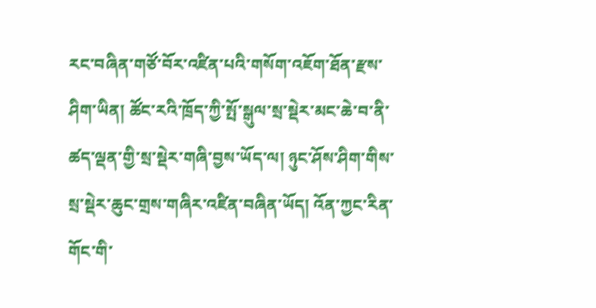རང་བཞིན་གཙོ་བོར་འཛིན་པའི་གསོག་འཇོག་ཐོན་རྫས་ཤིག་ཡིན། ཚོང་རའི་ཁྲོད་ཀྱི་སྤོ་སྒུལ་སྲ་སྡེར་མང་ཆེ་བ་ནི་ཚད་ལྡན་གྱི་སྲ་སྡེར་གཞི་བྱས་ཡོད་ལ། ཉུང་ཤོས་ཤིག་གིས་སྲ་སྡེར་ཆུང་གྲས་གཞིར་འཛིན་བཞིན་ཡོད། འོན་ཀྱང་རིན་གོང་གི་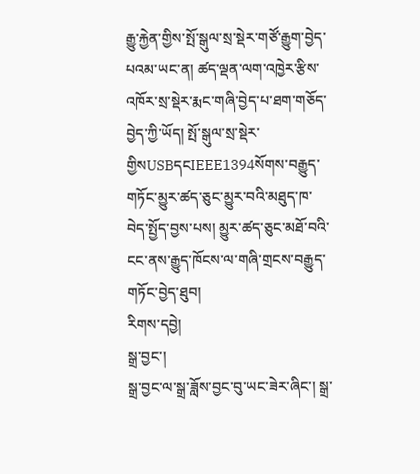རྒྱུ་རྐྱེན་གྱིས་སྤོ་སྒུལ་སྲ་སྡེར་གཙོ་རྒྱུག་བྱེད་པའམ་ཡང་ན། ཚད་ལྡན་ལག་འཁྱེར་རྩིས་འཁོར་སྲ་སྡེར་རྨང་གཞི་བྱེད་པ་ཐག་གཅོད་བྱེད་ཀྱི་ཡོད། སྤོ་སྒུལ་སྲ་སྡེར་གྱིསUSBདངIEEE1394སོགས་བརྒྱུད་གཏོང་མྱུར་ཚད་ཅུང་མྱུར་བའི་མཐུད་ཁ་བེད་སྤྱོད་བྱས་པས། མྱུར་ཚད་ཅུང་མཐོ་བའི་ངང་ནས་རྒྱུད་ཁོངས་ལ་གཞི་གྲངས་བརྒྱུད་གཏོང་བྱེད་ཐུབ།
རིགས་དབྱེ།
སྒྲ་བྱང་།
སྒྲ་བྱང་ལ་སྒྲ་ཟློས་བྱང་བུ་ཡང་ཟེར་ཞིང་། སྒྲ་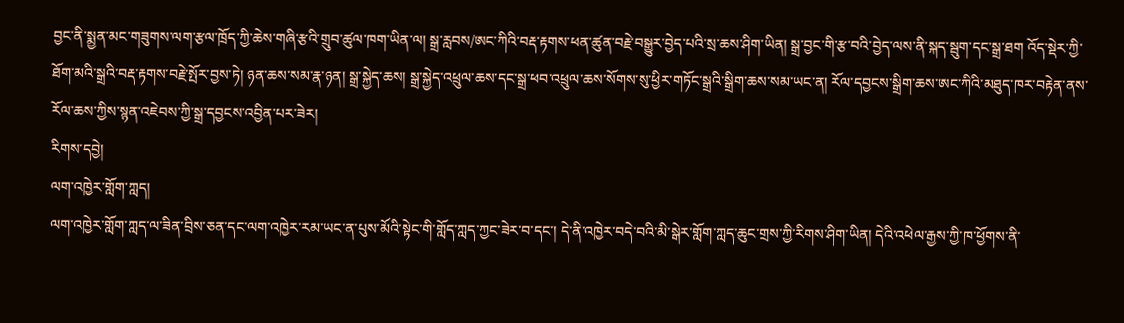བྱང་ནི་སྨྱན་མང་གཟུགས་ལག་རྩལ་ཁྲོད་ཀྱི་ཆེས་གཞི་རྩའི་གྲུབ་ཚུལ་ཁག་ཡིན་ལ། སྒྲ་རླབས/ཨང་ཀིའི་བརྡ་རྟགས་ཕན་ཚུན་བརྗེ་བསྒྱུར་བྱེད་པའི་སྲ་ཆས་ཤིག་ཡིན། སྒྲ་བྱང་གི་རྩ་བའི་བྱེད་ལས་ནི་སྐད་སྦུག་དང་སྒྲ་ཐག འོད་སྡེར་ཀྱི་ཐོག་མའི་སྒྲའི་བརྡ་རྟགས་བརྗེ་སྤོར་བྱས་ཏེ། ཉན་ཆས་སམ་རྣ་ཉན། སྒྲ་སྐྱེད་ཆས། སྒྲ་སྐྱེད་འཕྲུལ་ཆས་དང་སྒྲ་ཕབ་འཕྲུལ་ཆས་སོགས་སུ་ཕྱིར་གཏོང་སྒྲའི་སྒྲིག་ཆས་སམ་ཡང་ན། རོལ་དབྱངས་སྒྲིག་ཆས་ཨང་ཀིའི་མཐུད་ཁར་བརྟེན་ནས་རོལ་ཆས་ཀྱིས་སྙན་འཇེབས་ཀྱི་སྒྲ་དབྱངས་འབྱིན་པར་ཟེར།
རིགས་དབྱེ།
ལག་འཁྱེར་གློག་ཀླད།
ལག་འཁྱེར་གློག་ཀླད་ལ་ཟིན་བྲིས་ཅན་དང་ལག་འཁྱེར་རམ་ཡང་ན་པུས་མོའི་སྟེང་གི་གློད་ཀླད་ཀྱང་ཟེར་བ་དང་། དེ་ནི་འཁྱེར་བདེ་བའི་མི་སྒེར་གློག་ཀླད་ཆུང་གྲས་ཀྱི་རིགས་ཤིག་ཡིན། དེའི་འཕེལ་རྒྱས་ཀྱི་ཁ་ཕྱོགས་ནི་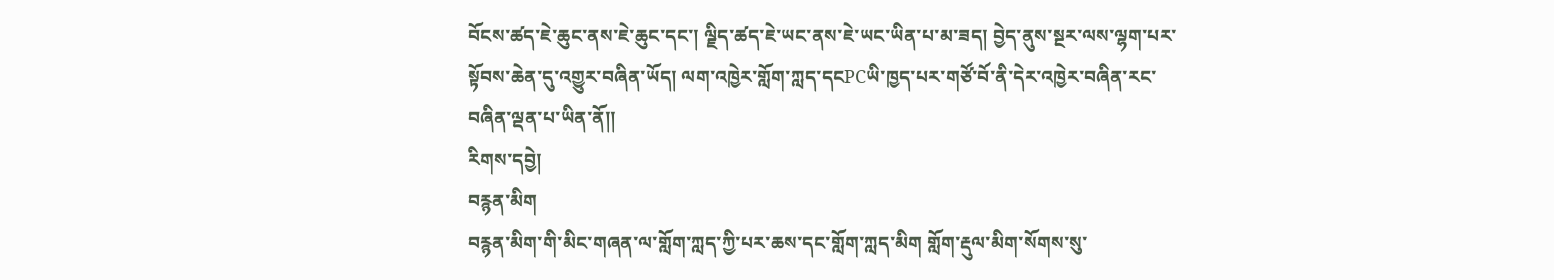བོངས་ཚད་ཇེ་ཆུང་ནས་ཇེ་ཆུང་དང་། ལྗིད་ཚད་ཇེ་ཡང་ནས་ཇེ་ཡང་ཡིན་པ་མ་ཟད། བྱེད་ནུས་སྔར་ལས་ལྷག་པར་སྟོབས་ཆེན་དུ་འགྱུར་བཞིན་ཡོད། ལག་འཁྱེར་གློག་ཀླད་དངPCཡི་ཁྱད་པར་གཙོ་བོ་ནི་དེར་འཁྱེར་བཞིན་རང་བཞིན་ལྡན་པ་ཡིན་ནོ།།
རིགས་དབྱེ།
བརྙན་མིག
བརྙན་མིག་གི་མིང་གཞན་ལ་གློག་ཀླད་ཀྱི་པར་ཆས་དང་གློག་ཀླད་མིག གློག་རྡུལ་མིག་སོགས་སུ་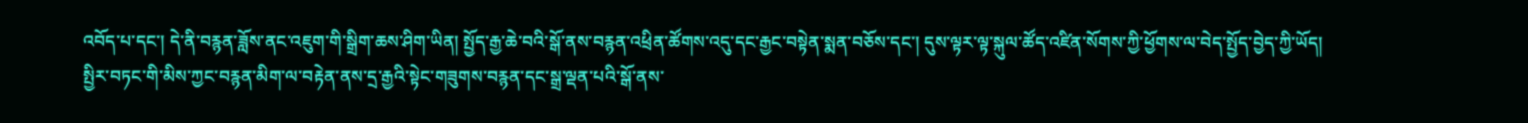འབོད་པ་དང་། དེ་ནི་བརྙན་ཟློས་ནང་འཇུག་གི་སྒྲིག་ཆས་ཤིག་ཡིན། སྤྱོད་རྒྱ་ཆེ་བའི་སྒོ་ནས་བརྙན་འཕྲིན་ཚོགས་འདུ་དང་རྒྱང་བསྟེན་སྨན་བཅོས་དང་། དུས་ལྟར་ལྟ་སྐུལ་ཚོད་འཛིན་སོགས་ཀྱི་ཕྱོགས་ལ་བེད་སྤྱོད་བྱེད་ཀྱི་ཡོད། སྤྱིར་བཏང་གི་མིས་ཀྱང་བརྙན་མིག་ལ་བརྟེན་ནས་དྲ་རྒྱའི་སྟེང་གཟུགས་བརྙན་དང་སྒྲ་ལྡན་པའི་སྒོ་ནས་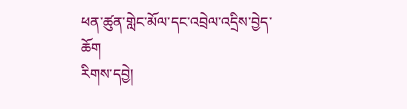ཕན་ཚུན་གླེང་མོལ་དང་འབྲེལ་འདྲིས་བྱེད་ཆོག
རིགས་དབྱེ།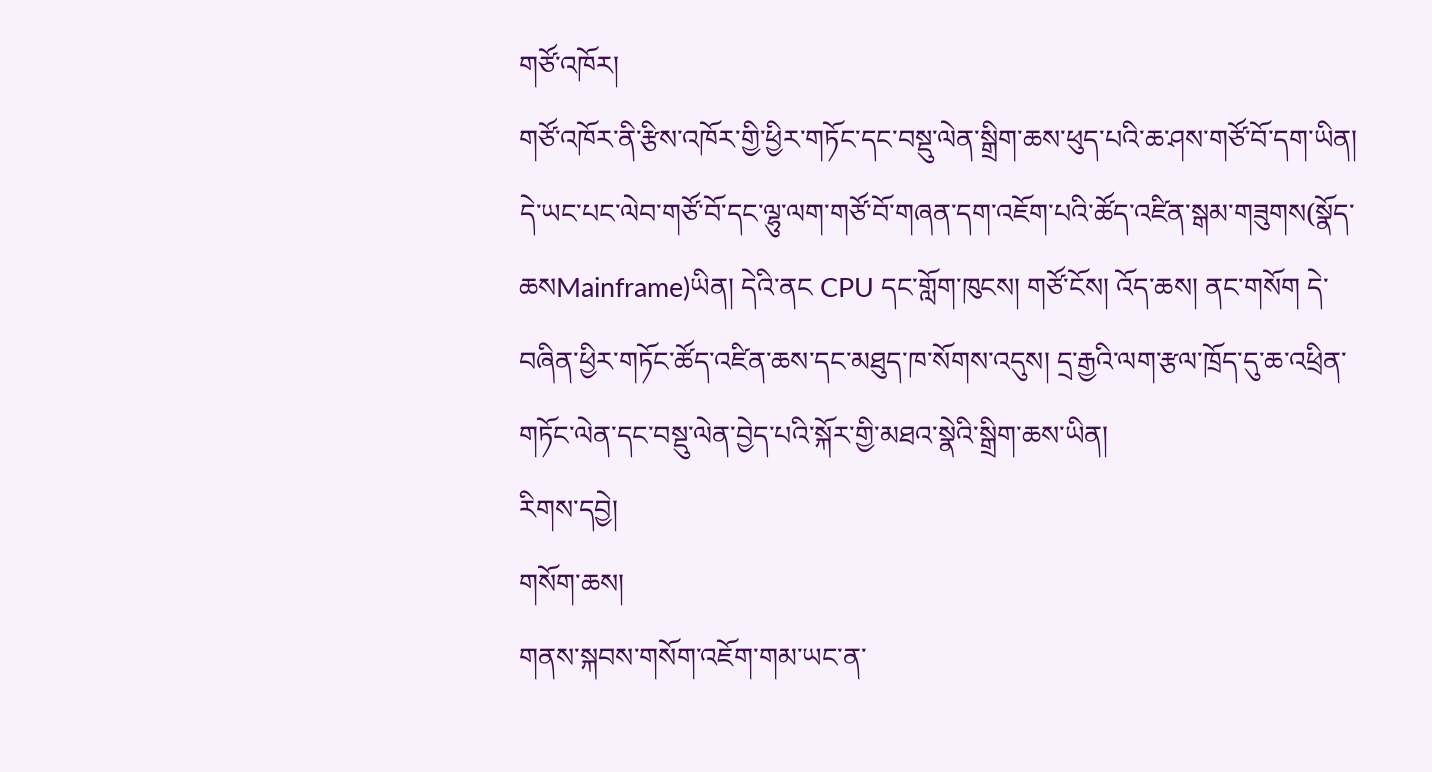གཙོ་འཁོར།
གཙོ་འཁོར་ནི་རྩིས་འཁོར་གྱི་ཕྱིར་གཏོང་དང་བསྡུ་ལེན་སྒྲིག་ཆས་ཕུད་པའི་ཆ་ཤས་གཙོ་བོ་དག་ཡིན། དེ་ཡང་པང་ལེབ་གཙོ་བོ་དང་ལྷུ་ལག་གཙོ་བོ་གཞན་དག་འཇོག་པའི་ཚོད་འཛིན་སྒམ་གཟུགས(སྣོད་ཆསMainframe)ཡིན། དེའི་ནང CPU དང་གློག་ཁུངས། གཙོ་ངོས། འོད་ཆས། ནང་གསོག དེ་བཞིན་ཕྱིར་གཏོང་ཚོད་འཛིན་ཆས་དང་མཐུད་ཁ་སོགས་འདུས། དྲ་རྒྱའི་ལག་རྩལ་ཁྲོད་དུ་ཆ་འཕྲིན་གཏོང་ལེན་དང་བསྡུ་ལེན་བྱེད་པའི་སྐོར་གྱི་མཐའ་སྣེའི་སྒྲིག་ཆས་ཡིན།
རིགས་དབྱེ།
གསོག་ཆས།
གནས་སྐབས་གསོག་འཇོག་གམ་ཡང་ན་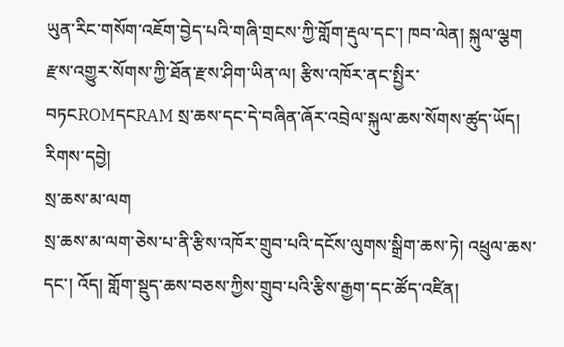ཡུན་རིང་གསོག་འཇོག་བྱེད་པའི་གཞི་གྲངས་ཀྱི་གློག་རྡུལ་དང་། ཁབ་ལེན། སྐུལ་ལྕག རྫས་འགྱུར་སོགས་ཀྱི་ཐོན་རྫས་ཤིག་ཡིན་ལ། རྩིས་འཁོར་ནང་སྤྱིར་བཏངROMདངRAM སྲ་ཆས་དང་དེ་བཞིན་ཞོར་འབྲེལ་སྐུལ་ཆས་སོགས་ཚུད་ཡོད།
རིགས་དབྱེ།
སྲ་ཆས་མ་ལག
སྲ་ཆས་མ་ལག་ཅེས་པ་ནི་རྩིས་འཁོར་གྲུབ་པའི་དངོས་ལུགས་སྒྲིག་ཆས་ཏེ། འཕྲུལ་ཆས་དང་། འོད། གློག་སྡུད་ཆས་བཅས་ཀྱིས་གྲུབ་པའི་རྩིས་རྒྱག་དང་ཚོད་འཛིན།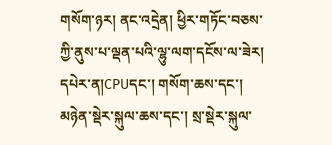གསོག་ཉར། ནང་འདྲེན། ཕྱིར་གཏོང་བཅས་ཀྱི་ནུས་པ་ལྡན་པའི་ལྷུ་ལག་དངོས་ལ་ཟེར། དཔེར་ན།CPUདང་། གསོག་ཆས་དང་། མཉེན་སྡེར་སྐུལ་ཆས་དང་། སྲ་སྡེར་སྐུལ་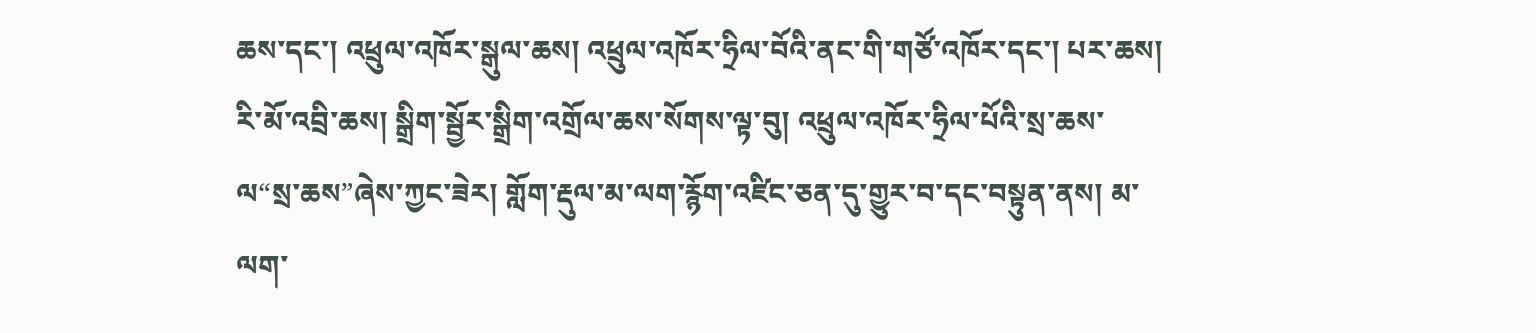ཆས་དང་། འཕྲུལ་འཁོར་སྒུལ་ཆས། འཕྲུལ་འཁོར་ཧྲིལ་བོའི་ནང་གི་གཙོ་འཁོར་དང་། པར་ཆས། རི་མོ་འབྲི་ཆས། སྒྲིག་སྦྱོར་སྒྲིག་འགྲོལ་ཆས་སོགས་ལྟ་བུ། འཕྲུལ་འཁོར་ཧྲིལ་པོའི་སྲ་ཆས་ལ“སྲ་ཆས”ཞེས་ཀྱང་ཟེར། གློག་རྡུལ་མ་ལག་རྙོག་འཛིང་ཅན་དུ་གྱུར་བ་དང་བསྟུན་ནས། མ་ལག་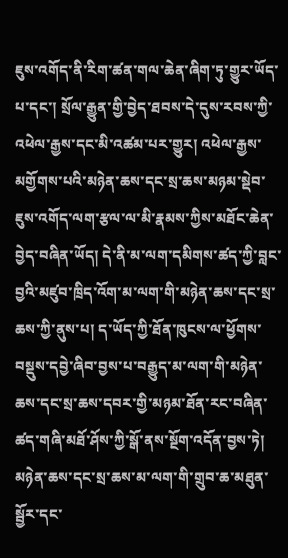ཇུས་འགོད་ནི་རིག་ཚན་གལ་ཆེན་ཞིག་ཏུ་གྱུར་ཡོད་པ་དང་། སྲོལ་རྒྱུན་གྱི་བྱེད་ཐབས་དེ་དུས་རབས་ཀྱི་འཕེལ་རྒྱས་དང་མི་འཚམ་པར་གྱུར། འཕེལ་རྒྱས་མགྱོགས་པའི་མཉེན་ཆས་དང་སྲ་ཆས་མཉམ་སྡེབ་ཇུས་འགོད་ལག་རྩལ་ལ་མི་རྣམས་ཀྱིས་མཐོང་ཆེན་བྱེད་བཞིན་ཡོད། དེ་ནི་མ་ལག་དམིགས་ཚད་ཀྱི་བླང་བྱའི་མཛུབ་ཁྲིད་འོག་མ་ལག་གི་མཉེན་ཆས་དང་སྲ་ཆས་ཀྱི་ནུས་པ། ད་ཡོད་ཀྱི་ཐོན་ཁུངས་ལ་ཕྱོགས་བསྡུས་དབྱེ་ཞིབ་བྱས་པ་བརྒྱུད་མ་ལག་གི་མཉེན་ཆས་དང་སྲ་ཆས་དབར་གྱི་མཉམ་ཐོན་རང་བཞིན་ཚད་གཞི་མཐོ་ཤོས་ཀྱི་སྒོ་ནས་སྔོག་འདོན་བྱས་ཏེ། མཉེན་ཆས་དང་སྲ་ཆས་མ་ལག་གི་གྲུབ་ཆ་མཐུན་སྦྱོར་དང་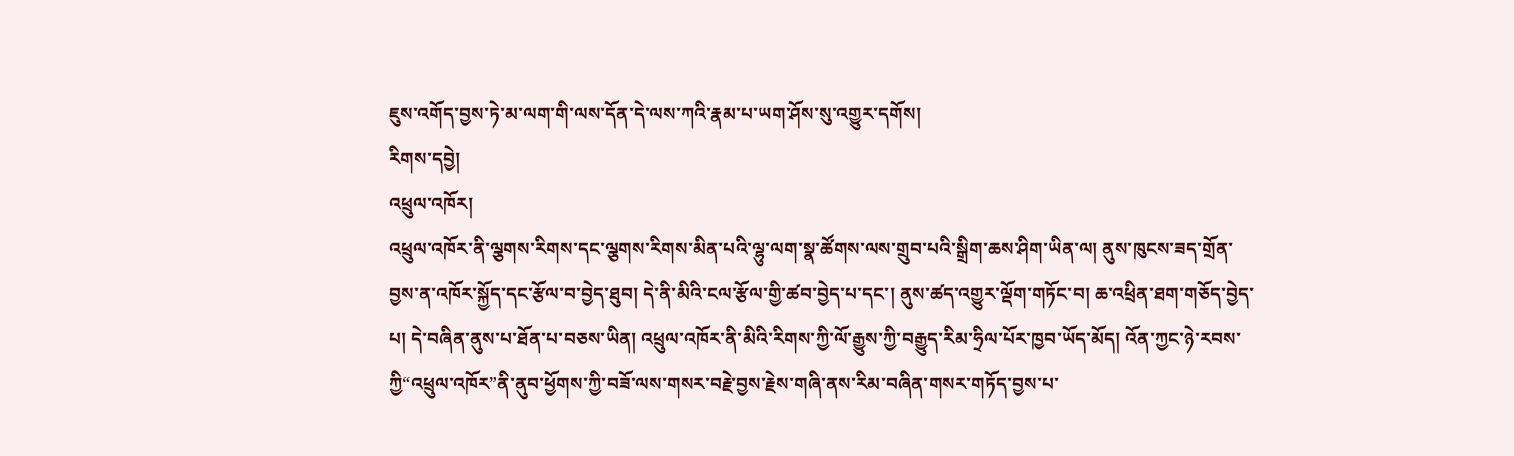ཇུས་འགོད་བྱས་ཏེ་མ་ལག་གི་ལས་དོན་དེ་ལས་ཀའི་རྣམ་པ་ཡག་ཤོས་སུ་འགྱུར་དགོས།
རིགས་དབྱེ།
འཕྲུལ་འཁོར།
འཕྲུལ་འཁོར་ནི་ལྕགས་རིགས་དང་ལྕགས་རིགས་མིན་པའི་ལྷུ་ལག་སྣ་ཚོགས་ལས་གྲུབ་པའི་སྒྲིག་ཆས་ཤིག་ཡིན་ལ། ནུས་ཁུངས་ཟད་གྲོན་བྱས་ན་འཁོར་སྐྱོད་དང་རྩོལ་བ་བྱེད་ཐུབ། དེ་ནི་མིའི་ངལ་རྩོལ་གྱི་ཚབ་བྱེད་པ་དང་། ནུས་ཚད་འགྱུར་ལྡོག་གཏོང་བ། ཆ་འཕྲིན་ཐག་གཅོད་བྱེད་པ། དེ་བཞིན་ནུས་པ་ཐོན་པ་བཅས་ཡིན། འཕྲུལ་འཁོར་ནི་མིའི་རིགས་ཀྱི་ལོ་རྒྱུས་ཀྱི་བརྒྱུད་རིམ་ཧྲིལ་པོར་ཁྱབ་ཡོད་མོད། འོན་ཀྱང་ཉེ་རབས་ཀྱི“འཕྲུལ་འཁོར”ནི་ནུབ་ཕྱོགས་ཀྱི་བཟོ་ལས་གསར་བརྗེ་བྱས་རྗེས་གཞི་ནས་རིམ་བཞིན་གསར་གཏོད་བྱས་པ་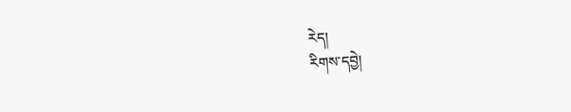རེད།
རིགས་དབྱེ།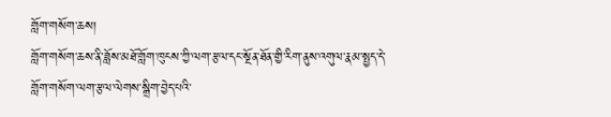གློག་གསོག་ཆས།
གློག་གསོག་ཆས་ནི་ཟློས་མཐོ་གློག་ཁུངས་ཀྱི་ལག་རྩལ་དང་སྔོན་ཐོན་གྱི་རིག་ནུས་འགུལ་རྣམ་སྤྱད་དེ་གློག་གསོག་ལག་རྩལ་ལེགས་སྒྲིག་བྱེད་པའི་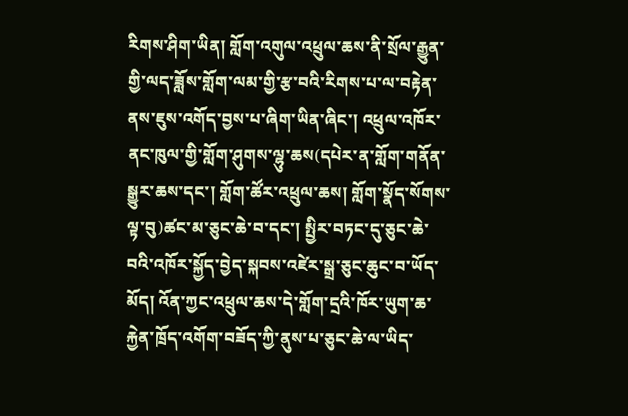རིགས་ཤིག་ཡིན། གློག་འགུལ་འཕྲུལ་ཆས་ནི་སྲོལ་རྒྱུན་གྱི་ལད་ཟློས་གློག་ལམ་གྱི་རྩ་བའི་རིགས་པ་ལ་བརྟེན་ནས་ཇུས་འགོད་བྱས་པ་ཞིག་ཡིན་ཞིང་། འཕྲུལ་འཁོར་ནང་ཁུལ་གྱི་གློག་ཤུགས་ལྷུ་ཆས(དཔེར་ན་གློག་གནོན་སྒྱུར་ཆས་དང་། གློག་ཚོར་འཕྲུལ་ཆས། གློག་སྣོད་སོགས་ལྟ་བུ)ཚང་མ་ཅུང་ཆེ་བ་དང་། སྤྱིར་བཏང་དུ་ཅུང་ཆེ་བའི་འཁོར་སྐྱོད་བྱེད་སྐབས་འཛེར་སྒྲ་ཅུང་ཆུང་བ་ཡོད་མོད། འོན་ཀྱང་འཕྲུལ་ཆས་དེ་གློག་དྲའི་ཁོར་ཡུག་ཆ་རྐྱེན་ཁྲོད་འགོག་བཟོད་ཀྱི་ནུས་པ་ཅུང་ཆེ་ལ་ཡིད་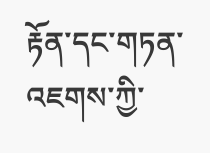རྟོན་དང་གཏན་འཇགས་ཀྱི་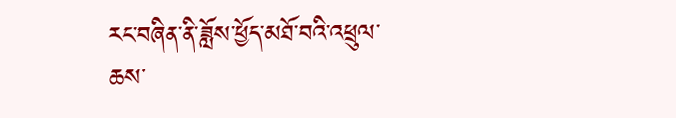རང་བཞིན་ནི་ཟློས་ཕྱོད་མཐོ་བའི་འཕྲུལ་ཆས་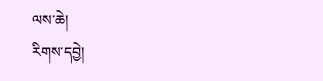ལས་ཆེ།
རིགས་དབྱེ།